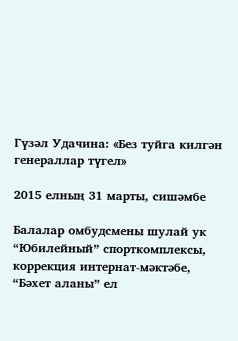Гүзәл Удачина: «Без туйга килгән генераллар түгел»

2015 елның 31 марты, сишәмбе

Балалар омбудсмены шулай ук “Юбилейный” спорткомплексы, коррекция интернат-мәктәбе, “Бәхет аланы” ел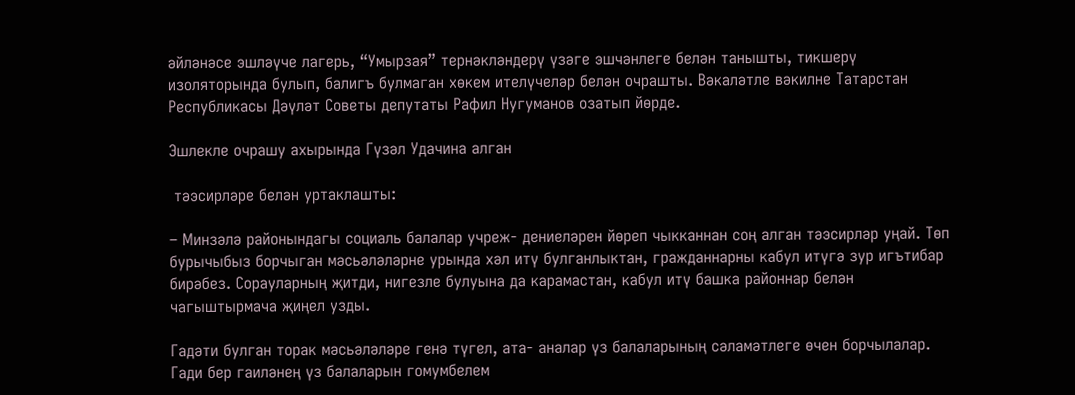әйләнәсе эшләүче лагерь, “Умырзая” тернәкләндерү үзәге эшчәнлеге белән танышты, тикшерү изоляторында булып, балигъ булмаган хөкем ителүчеләр белән очрашты. Вәкаләтле вәкилне Татарстан Республикасы Дәүләт Советы депутаты Рафил Нугуманов озатып йөрде.

Эшлекле очрашу ахырында Гүзәл Удачина алган

 тәэсирләре белән уртаклашты:

– Минзәлә районындагы социаль балалар учреж- дениеләрен йөреп чыкканнан соң алган тәэсирләр уңай. Төп бурычыбыз борчыган мәсьәләләрне урында хәл итү булганлыктан, гражданнарны кабул итүгә зур игътибар бирәбез. Сорауларның җитди, нигезле булуына да карамастан, кабул итү башка районнар белән чагыштырмача җиңел узды.

Гадәти булган торак мәсьәләләре генә түгел, ата- аналар үз балаларының сәламәтлеге өчен борчылалар. Гади бер гаиләнең үз балаларын гомумбелем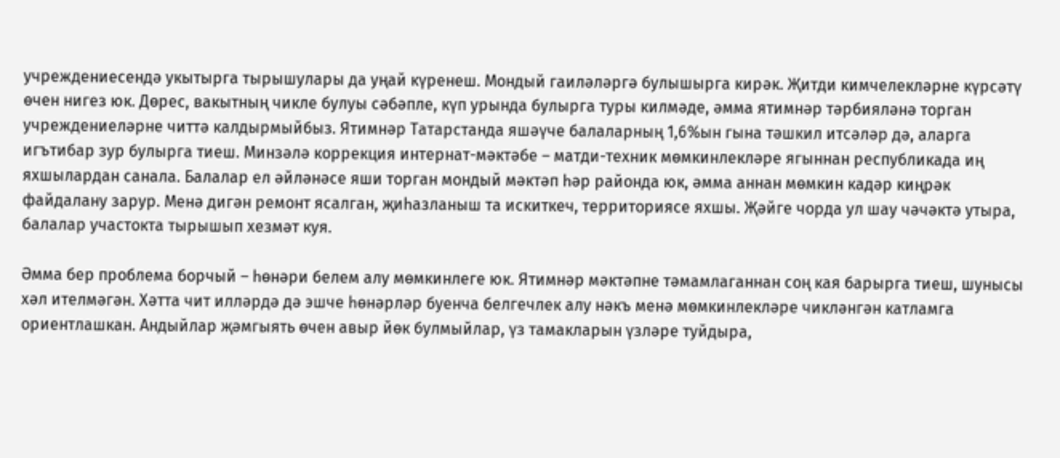учреждениесендә укытырга тырышулары да уңай күренеш. Мондый гаиләләргә булышырга кирәк. Җитди кимчелекләрне күрсәтү өчен нигез юк. Дөрес, вакытның чикле булуы сәбәпле, күп урында булырга туры килмәде, әмма ятимнәр тәрбияләнә торган учреждениеләрне читтә калдырмыйбыз. Ятимнәр Татарстанда яшәүче балаларның 1,6%ын гына тәшкил итсәләр дә, аларга игътибар зур булырга тиеш. Минзәлә коррекция интернат-мәктәбе – матди-техник мөмкинлекләре ягыннан республикада иң яхшылардан санала. Балалар ел әйләнәсе яши торган мондый мәктәп һәр районда юк, әмма аннан мөмкин кадәр киңрәк файдалану зарур. Менә дигән ремонт ясалган, җиһазланыш та искиткеч, территориясе яхшы. Җәйге чорда ул шау чәчәктә утыра, балалар участокта тырышып хезмәт куя.

Әмма бер проблема борчый – һөнәри белем алу мөмкинлеге юк. Ятимнәр мәктәпне тәмамлаганнан соң кая барырга тиеш, шунысы хәл ителмәгән. Хәтта чит илләрдә дә эшче һөнәрләр буенча белгечлек алу нәкъ менә мөмкинлекләре чикләнгән катламга ориентлашкан. Андыйлар җәмгыять өчен авыр йөк булмыйлар, үз тамакларын үзләре туйдыра,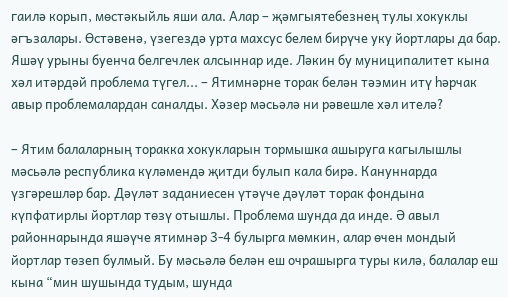гаилә корып, мөстәкыйль яши ала. Алар – җәмгыятебезнең тулы хокуклы әгъзалары. Өстәвенә, үзегездә урта махсус белем бирүче уку йортлары да бар. Яшәү урыны буенча белгечлек алсыннар иде. Ләкин бу муниципалитет кына хәл итәрдәй проблема түгел... – Ятимнәрне торак белән тәэмин итү һәрчак авыр проблемалардан саналды. Хәзер мәсьәлә ни рәвешле хәл ителә?

– Ятим балаларның торакка хокукларын тормышка ашыруга кагылышлы мәсьәлә республика күләмендә җитди булып кала бирә. Кануннарда үзгәрешләр бар. Дәүләт заданиесен үтәүче дәүләт торак фондына күпфатирлы йортлар төзү отышлы. Проблема шунда да инде. Ә авыл районнарында яшәүче ятимнәр 3-4 булырга мөмкин, алар өчен мондый йортлар төзеп булмый. Бу мәсьәлә белән еш очрашырга туры килә, балалар еш кына “мин шушында тудым, шунда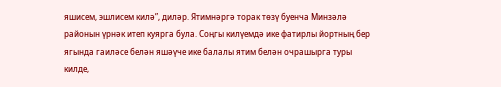яшисем, эшлисем килә”, диләр. Ятимнәргә торак төзү буенча Минзәлә районын үрнәк итеп куярга була. Соңгы килүемдә ике фатирлы йортның бер ягында гаиләсе белән яшәүче ике балалы ятим белән очрашырга туры килде,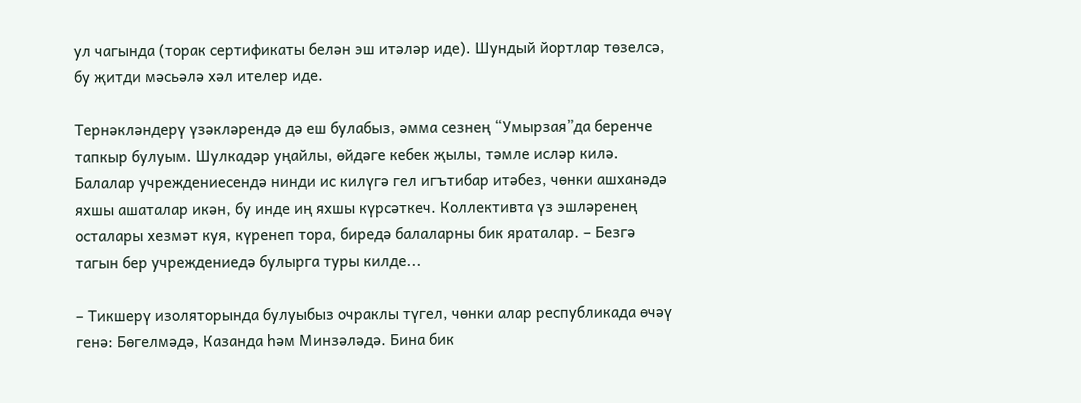ул чагында (торак сертификаты белән эш итәләр иде). Шундый йортлар төзелсә, бу җитди мәсьәлә хәл ителер иде.

Тернәкләндерү үзәкләрендә дә еш булабыз, әмма сезнең “Умырзая”да беренче тапкыр булуым. Шулкадәр уңайлы, өйдәге кебек җылы, тәмле исләр килә. Балалар учреждениесендә нинди ис килүгә гел игътибар итәбез, чөнки ашханәдә яхшы ашаталар икән, бу инде иң яхшы күрсәткеч. Коллективта үз эшләренең осталары хезмәт куя, күренеп тора, биредә балаларны бик яраталар. – Безгә тагын бер учреждениедә булырга туры килде...

– Тикшерү изоляторында булуыбыз очраклы түгел, чөнки алар республикада өчәү генә: Бөгелмәдә, Казанда һәм Минзәләдә. Бина бик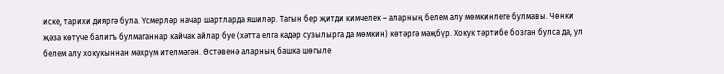иске, тарихи дияргә була. Үсмерләр начар шартларда яшиләр. Тагын бер җитди кимчелек – аларның белем алу мөмкинлеге булмавы. Чөнки җәза көтүче балигъ булмаганнар кайчак айлар буе (хәтта елга кадәр сузылырга да мөмкин) көтәргә мәҗбүр. Хокук тәртибе бозган булса да, ул белем алу хокукыннан мәхрүм ителмәгән. Өстәвенә аларның башка шөгыле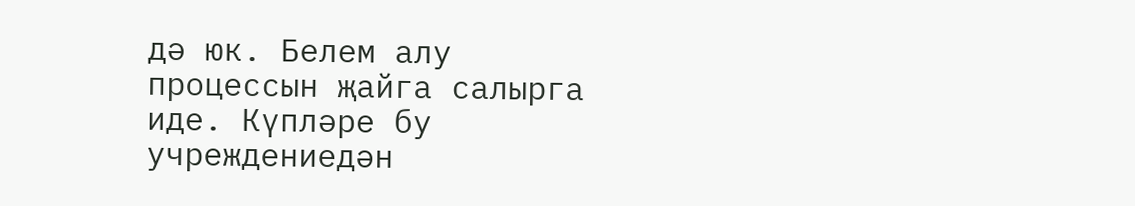дә юк. Белем алу процессын җайга салырга иде. Күпләре бу учреждениедән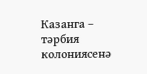Казанга – тәрбия колониясенә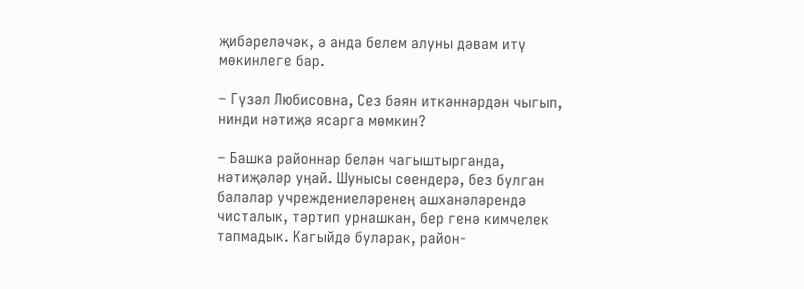җибәреләчәк, ә анда белем алуны дәвам итү мөкинлеге бар.

– Гүзәл Любисовна, Сез бәян иткәннәрдән чыгып, нинди нәтиҗә ясарга мөмкин?

– Башка районнар белән чагыштырганда, нәтиҗәләр уңай. Шунысы сөендерә, без булган балалар учреждениеләренең ашханәләрендә чисталык, тәртип урнашкан, бер генә кимчелек тапмадык. Кагыйдә буларак, район-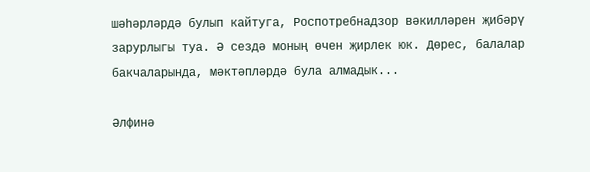шәһәрләрдә булып кайтуга, Роспотребнадзор вәкилләрен җибәрү зарурлыгы туа. Ә сездә моның өчен җирлек юк. Дөрес, балалар бакчаларында, мәктәпләрдә була алмадык...

Әлфинә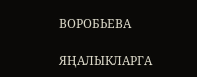ВОРОБЬЕВА

ЯҢАЛЫКЛАРГА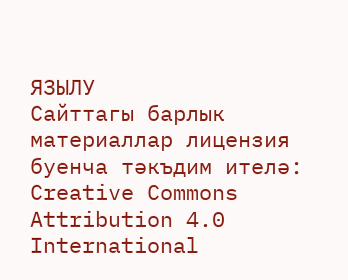ЯЗЫЛУ
Сайттагы барлык материаллар лицензия буенча тәкъдим ителә:
Creative Commons Attribution 4.0 International